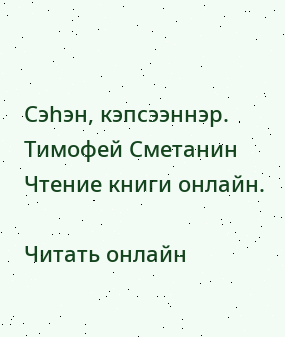Сэһэн, кэпсээннэр. Тимофей Сметанин
Чтение книги онлайн.

Читать онлайн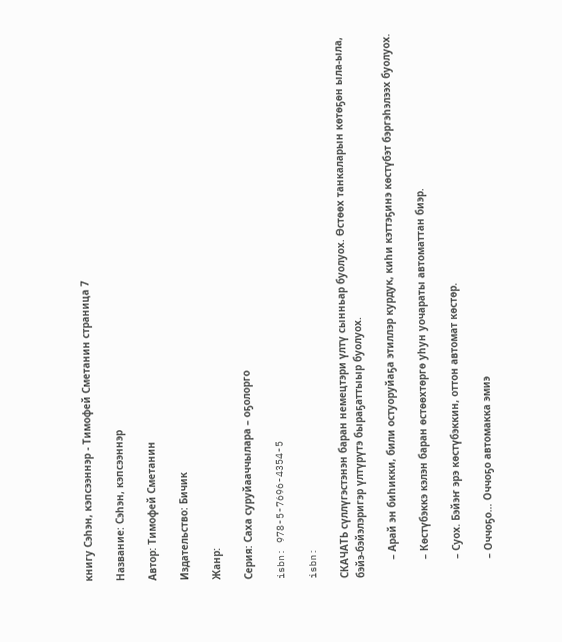книгу Сэһэн, кэпсээннэр - Тимофей Сметанин страница 7

Название: Сэһэн, кэпсээннэр

Автор: Тимофей Сметанин

Издательство: Бичик

Жанр:

Серия: Саха суруйааччылара – оҕолорго

isbn: 978-5-7696-4354-5

isbn:

СКАЧАТЬ сүллүгэстэнэн баран немецтэри үлтү сынньар буолуох. Өстөөх танкаларын көтөҕөн ыла-ыла, бэйэ-бэйэлэригэр үлтүрүтэ быраҕаттыыр буолуох.

      – Арай эн биһикки, били остуоруйаҕа этиллэр курдук, киһи кэттэҕинэ көстүбэт бэргэһэлээх буолуох.

      – Көстүбэккэ кэлэн баран өстөөхтөргө уһун уочараты автоматтан биэр.

      – Суох. Бэйэҥ эрэ көстүбэккин, оттон автомат көстөр.

      – Оччоҕо… Оччоҕо автомакка эмиэ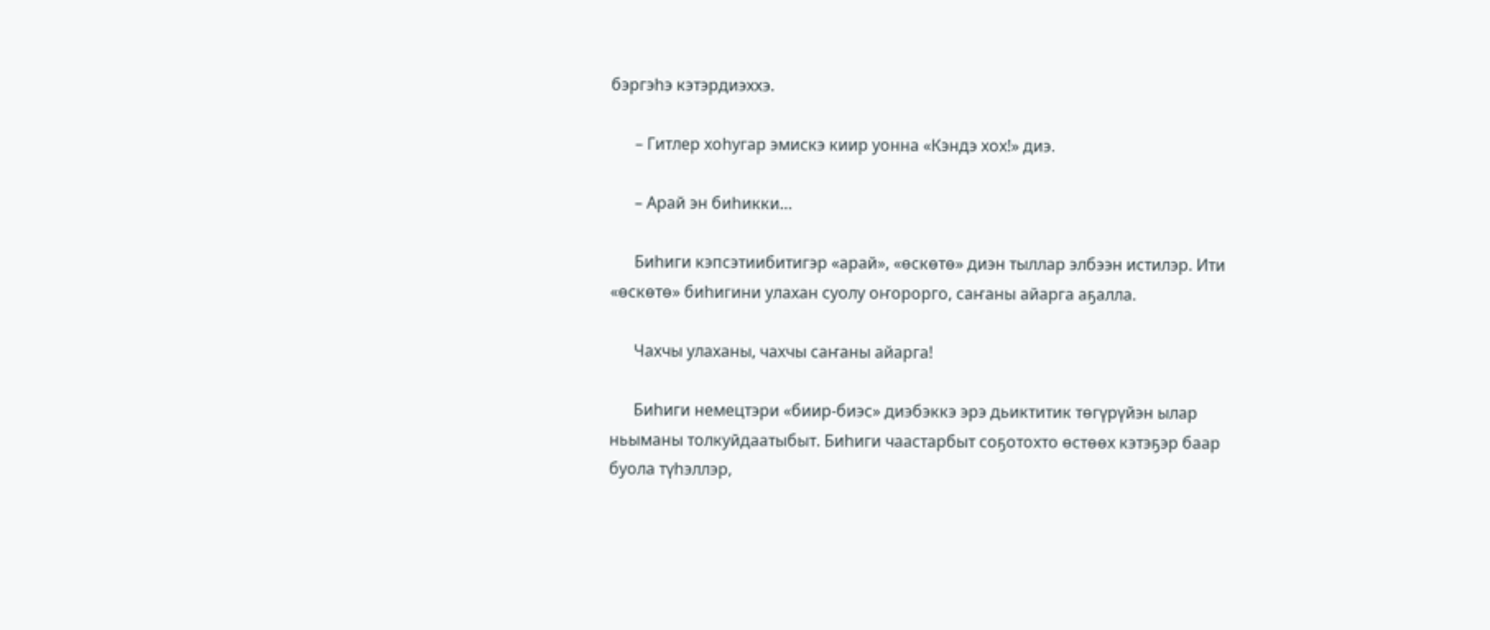бэргэһэ кэтэрдиэххэ.

      – Гитлер хоһугар эмискэ киир уонна «Кэндэ хох!» диэ.

      – Арай эн биһикки…

      Биһиги кэпсэтиибитигэр «арай», «өскөтө» диэн тыллар элбээн истилэр. Ити «өскөтө» биһигини улахан суолу оҥорорго, саҥаны айарга аҕалла.

      Чахчы улаханы, чахчы саҥаны айарга!

      Биһиги немецтэри «биир-биэс» диэбэккэ эрэ дьиктитик төгүрүйэн ылар ньыманы толкуйдаатыбыт. Биһиги чаастарбыт соҕотохто өстөөх кэтэҕэр баар буола түһэллэр,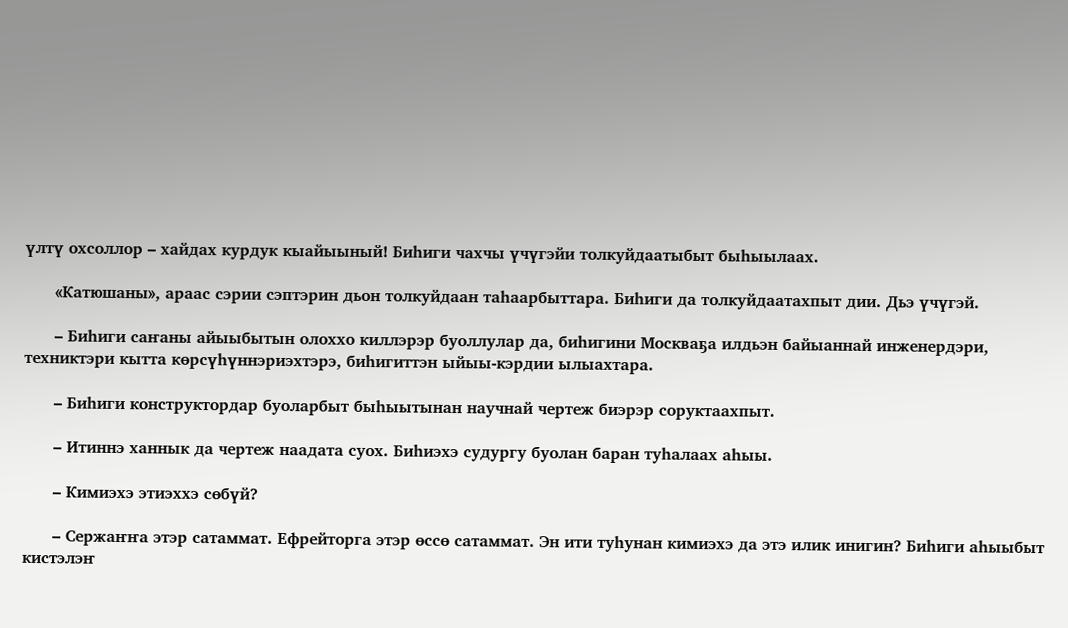үлтү охсоллор – хайдах курдук кыайыыный! Биһиги чахчы үчүгэйи толкуйдаатыбыт быһыылаах.

      «Катюшаны», араас сэрии сэптэрин дьон толкуйдаан таһаарбыттара. Биһиги да толкуйдаатахпыт дии. Дьэ үчүгэй.

      – Биһиги саҥаны айыыбытын олоххо киллэрэр буоллулар да, биһигини Москваҕа илдьэн байыаннай инженердэри, техниктэри кытта көрсүһүннэриэхтэрэ, биһигиттэн ыйыы-кэрдии ылыахтара.

      – Биһиги конструктордар буоларбыт быһыытынан научнай чертеж биэрэр соруктаахпыт.

      – Итиннэ ханнык да чертеж наадата суох. Биһиэхэ судургу буолан баран туһалаах аһыы.

      – Кимиэхэ этиэххэ сөбүй?

      – Сержаҥҥа этэр сатаммат. Ефрейторга этэр өссө сатаммат. Эн ити туһунан кимиэхэ да этэ илик инигин? Биһиги аһыыбыт кистэлэҥ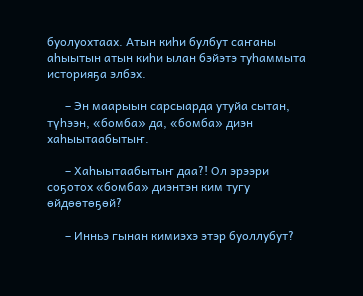буолуохтаах. Атын киһи булбут саҥаны аһыытын атын киһи ылан бэйэтэ туһаммыта историяҕа элбэх.

      – Эн маарыын сарсыарда утуйа сытан, түһээн, «бомба» да, «бомба» диэн хаһыытаабытыҥ.

      – Хаһыытаабытыҥ даа?! Ол эрээри соҕотох «бомба» диэнтэн ким тугу өйдөөтөҕөй?

      – Инньэ гынан кимиэхэ этэр буоллубут?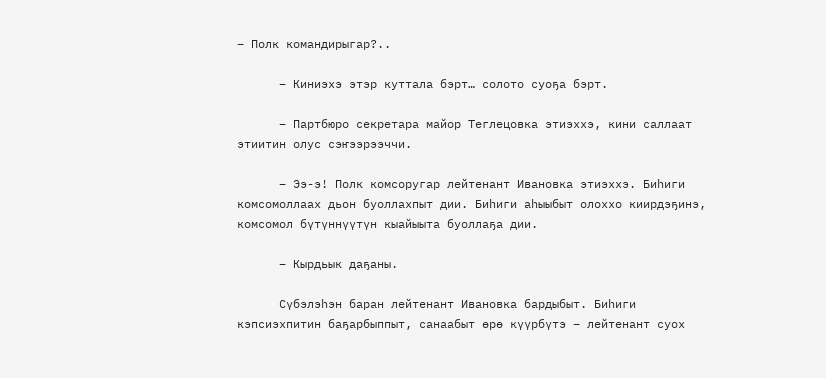– Полк командирыгар?..

      – Киниэхэ этэр куттала бэрт… солото суоҕа бэрт.

      – Партбюро секретара майор Теглецовка этиэххэ, кини саллаат этиитин олус сэҥээрээччи.

      – Ээ-э! Полк комсоругар лейтенант Ивановка этиэххэ. Биһиги комсомоллаах дьон буоллахпыт дии. Биһиги аһыыбыт олоххо киирдэҕинэ, комсомол бүтүннүүтүн кыайыыта буоллаҕа дии.

      – Кырдьык даҕаны.

      Сүбэлэһэн баран лейтенант Ивановка бардыбыт. Биһиги кэпсиэхпитин баҕарбыппыт, санаабыт өрө күүрбүтэ – лейтенант суох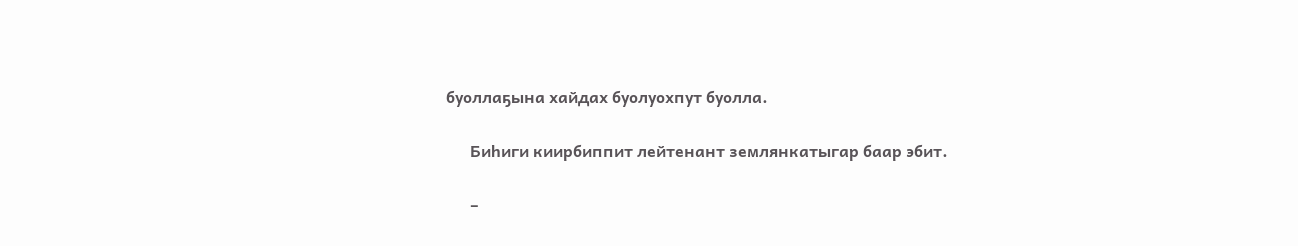буоллаҕына хайдах буолуохпут буолла.

      Биһиги киирбиппит лейтенант землянкатыгар баар эбит.

      –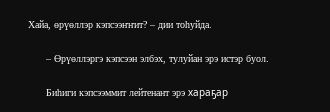Хайа, өрүөллэр кэпсээҥҥит? – дии тоһуйда.

      – Өрүөллэргэ кэпсээн элбэх, тулуйан эрэ истэр буол.

      Биһиги кэпсээммит лейтенант эрэ хараҕар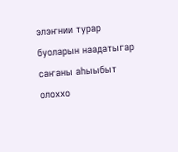элэҥнии турар буоларын наадатыгар саҥаны аһыыбыт олоххо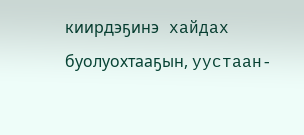киирдэҕинэ хайдах буолуохтааҕын, уустаан-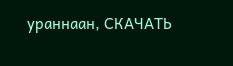ураннаан, СКАЧАТЬ